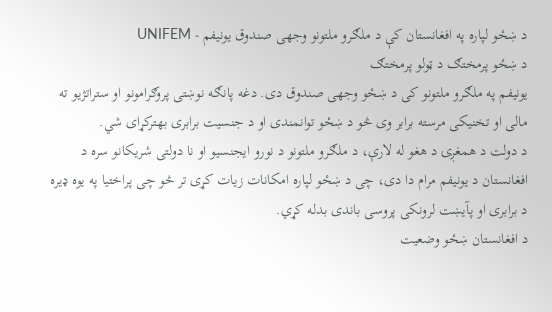د ښځو لپاره په افغانستان کې د ملګرو ملتونو وجهی صندوق یونیفم - UNIFEM
د ښځو پرمختګ د ټولو پرمختګ
یونیفم په ملګرو ملتونو کی د ښځو وجهی صندوق دی. دغه پانګه نوښتی پروګرامونو او ستراتژیو ته مالی او تخنیکی مرسته برابر وی څو د ښځو توانمندی او د جنسیت برابری بهترکړای شي.
د دولت د همغږۍ د هغو له لارې، د ملګرو ملتونو د نورو ایجنسیو او نا دولتی شریکانو سره د افغانستان د یونیفم مرام دا دی، چی د ښځو لپاره امکانات زیات کړی تر څو چی پراختیا په یوه ډیره د برابری او پآیښت لرونکی پروسی باندی بدله کړي.
د افغانستان ښځو وضعیت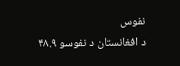نفوس
د افغانستان د نفوسو ۴۸.۹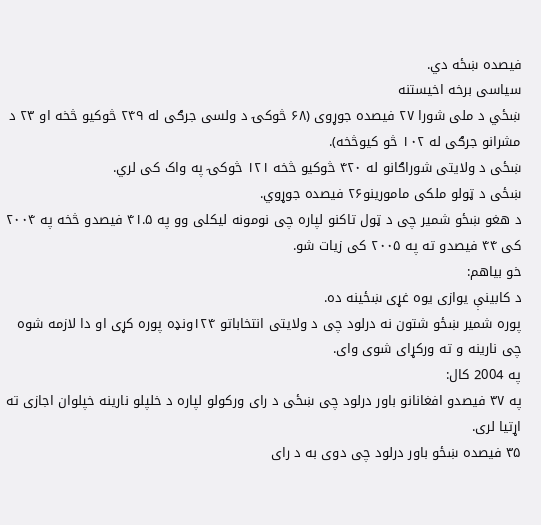فیصده ښځه دي.
سیاسی برخه اخیستنه
ښځي د ملی شورا ۲۷ فیصده جوړوی (۶۸ څوکۍ د ولسی جرګی له ۲۴۹ څوکیو څخه او ۲۳ د مشرانو جرګی له ۱۰۲ څو کیوڅخه).
ښځی د ولایتی شوراګانو له ۴۲۰ څوکیو څخه ۱۲۱ څوکۍ په واک کی لري.
ښځی د ټولو ملکی مامورینو۲۶ فیصده جوړوي.
د هغو ښځو شمیر چی د ټول تاکنو لپاره چی نومونه لیکلی وو په ۴۱.۵ فیصدو څخه په ۲۰۰۴ کی ۴۴ فیصدو ته په ۲۰۰۵ کی زیات شو.
خو بیاهم:
د کابینې یوازی یوه غړی ښځینه ده.
پوره شمیر ښځو شتون نه درلود چی د ولایتی انتخاباتو ۱۲۴ونډه پوره کړی او دا لازمه شوه چی نارینه و ته ورکړای شوی وای.
په 2004 کال:
په ۳۷ فیصدو افغانانو باور درلود چی ښځی د رای ورکولو لپاره د خلپلو نارینه خپلوان اجازی ته اړتیا لری.
۳۵ فیصده ښځو باور درلود چی دوی به د رای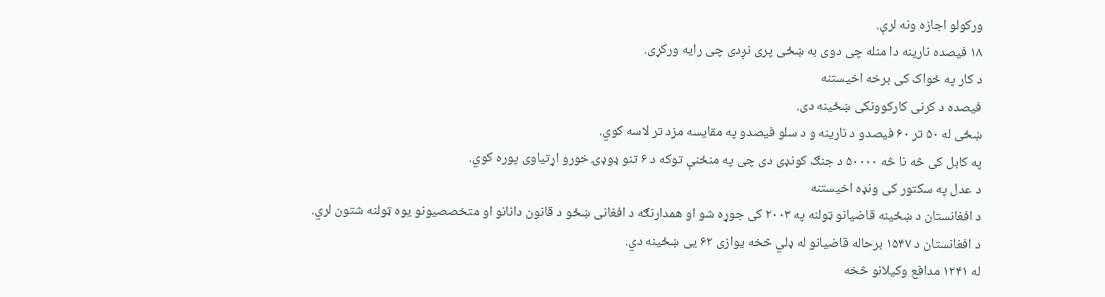ورکولو اجازه ونه لرې.
۱۸ فیصده نارینه دا منله چی دوی به ښځی پری نږدی چی رایه ورکړی.
د کار په ځواک کی برخه اخیستنه
فیصده د کرنی کارکوونکی ښځینه دی.
ښځی له ۵۰ تر ۶۰ فیصدو د نارینه و د سلو فیصدو په مقایسه مزد تر لاسه کوي.
په کابل کی څه نا څه ۵۰۰۰۰ د جنګ کونډی دی چی په منځنې توکه د ۶ تنو ډوډۍ خورو اړتیاوی پوره کوي.
د عدل په سکتور کی ونډه اخیستنه
د افغانستان د ښځینه قاضیانو ټولنه په ۲۰۰۳ کی جوړه شو او همدارنګه د افغانی ښځو د قانون دانانو او متخصصیونو یوه ټولنه شتون لري.
د افغانستان د ۱۵۴۷ برحاله قاضیانو له ډلي څخه یوازی ۶۲ یی ښځینه دي.
له ۱۲۴۱ مدافع وکیلانو څخه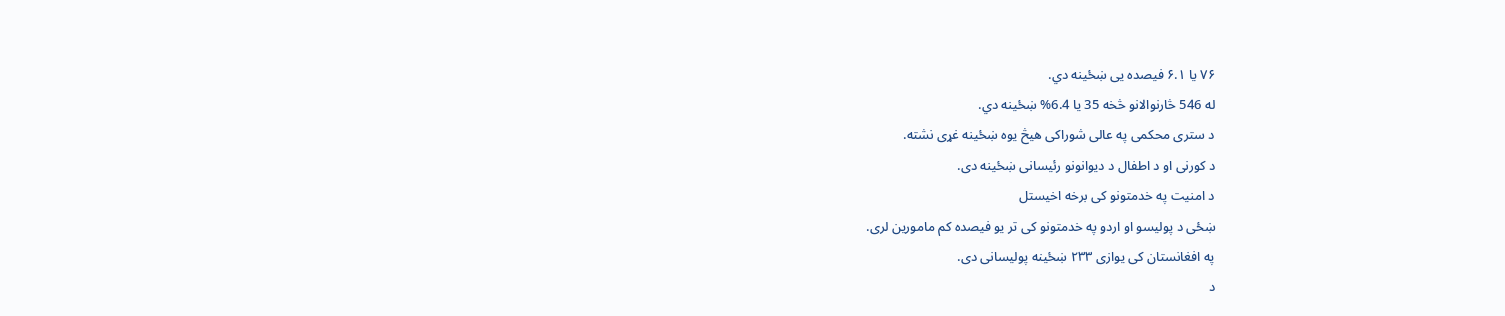۷۶ یا ۶.۱ فیصده یی ښځینه دي.
له 546 څارنوالانو څخه 35 یا 6.4% ښځینه دي.
د ستری محکمی په عالی شوراکی هیڅ یوه ښځینه غړی نشته.
د کورنی او د اطفال د دیوانونو رئیسانی ښځینه دی.
د امنیت په خدمتونو کی برخه اخیستل
ښځی د پولیسو او اردو په خدمتونو کی تر یو فیصده کم مامورین لری.
په افغانستان کی یوازی ۲۳۳ ښځینه پولیسانی دی.
د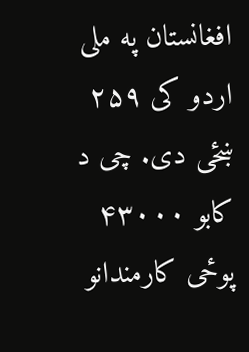افغانستان په ملی اردو کی ۲۵۹ ښځی دی. چی د کابو ۴۳۰۰۰ پوځی کارمندانو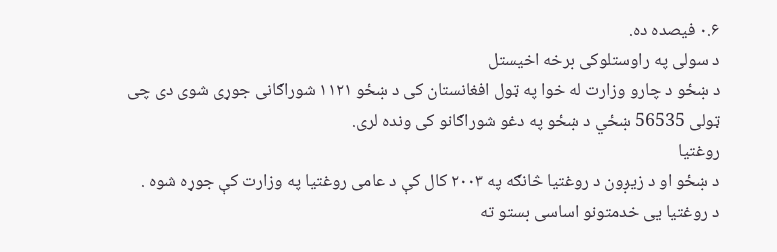۰.۶ فیصده ده.
د سولی په راوستلوکی برخه اخیستل
د ښځو د چارو وزارت له خوا په ټول افغانستان کی د ښځو ۱۱۲۱ شوراګانی جوړی شوی دی چی ټولی 56535 ښځي د ښځو په دغو شوراګانو کی ونده لری.
روغتیا
د ښځو او د زیږون د روغتیا څانګه په ۲۰۰۳ کال کې د عامی روغتیا په وزارت کې جوړه شوه .
د روغتیا یی خدمتونو اساسی بستو ته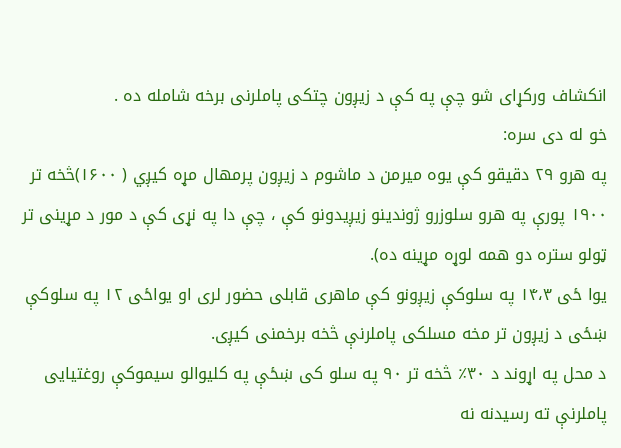انکشاف ورکړای شو چې په کې د زیږون چتکی پاملرنی برخه شامله ده .
خو له دی سره:
په هرو ۲۹ دقیقو کې یوه میرمن د ماشوم د زیږون پرمهال مړه کیږي ( ۱۶۰۰)څخه تر ۱۹۰۰ پورې په هرو سلوزرو ژوندینو زیږیدونو کې ، چې دا په نړی کې د مور د مړینی تر ټولو ستره دو همه لوړه مړینه ده).
یوا ځی ۱۴،۳ په سلوکې زیږونو کې ماهری قابلی حضور لری او یواځی ۱۲ په سلوکې ښځی د زیږون تر مخه مسلکی پاملرنې څخه برخمنی کیږی.
د محل په اړوند د ۳۰٪ څخه تر ۹۰ په سلو کی ښځې په کلیوالو سیموکې روغتیایی پاملرنې ته رسیدنه نه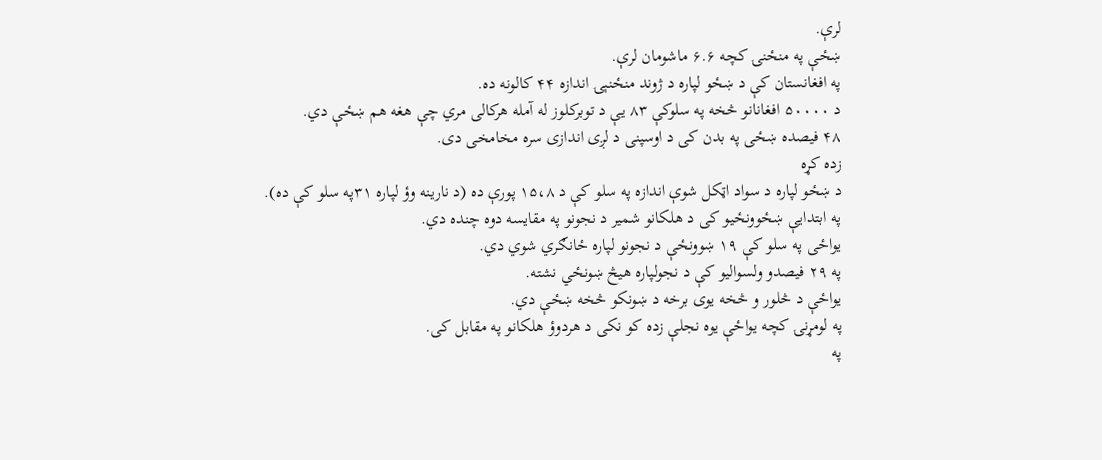لرې.
ښځې په منځنۍ کچه ۶.۶ ماشومان لرې.
په افغانستان کې د ښځو لپاره د ژوند منځنېۍ اندازه ۴۴ کالونه ده.
د ۵۰۰۰۰ افغانانو څخه په سلوکې ۸۳ یې د توبرکلوز له آمله هرکالی مري چې هغه هم ښځې دي.
۴۸ فیصده ښځی په بدن کی د اوسپنی د لږی اندازی سره مخامخی دی.
زده کړه
د ښځو لپاره د سواد اټکل شوې اندازه په سلو کې د ۱۵،۸ پورې ده (د نارینه وؤ لپاره ۳۱په سلو کې ده).
په ابتدایې ښځوونځیو کی د هلکانو شمیر د نجونو په مقایسه دوه چنده دي.
یواځی په سلو کې ۱۹ ښوونځې د نجونو لپاره ځانګري شوي دي.
په ۲۹ فیصدو ولسوالیو کې د نجولپاره هیڅ ښونځي نشته.
یواځې د څلور و څخه یوی برخه د ښونکو څخه ښځې دي.
په لومړنۍ کچه یواځې یوه نجلې زده کو نکی د هردوؤ هلکانو په مقابل کی.
په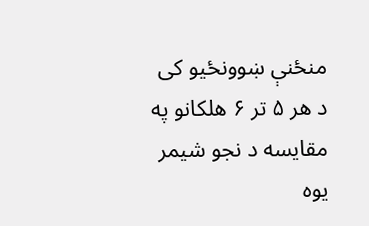منځنې ښوونځیو کی د هر ۵ تر ۶ هلکانو په مقایسه د نجو شیمر یوه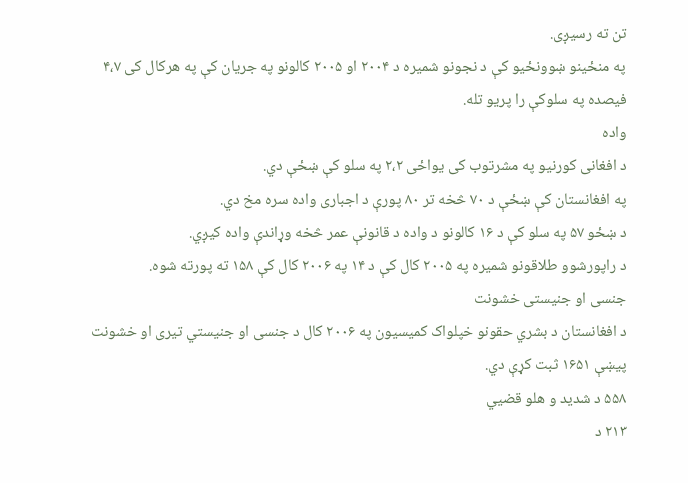تن ته رسیږی.
په منځینو ښوونځیو کې د نجونو شمیره د ۲۰۰۴ او ۲۰۰۵ کالونو په جریان کې په هرکال کی ۴،۷ فیصده په سلوکې را پریو تله.
واده
د افغانی کورنیو په مشرتوب کی یواځی ۲،۲ په سلو کې ښځې دي.
په افغانستان کې ښځې د ۷۰ څخه تر ۸۰ پورې د اجباری واده سره مخ دي.
د ښځو ۵۷ په سلو کې د ۱۶ کالونو د واده د قانونې عمر څخه وړاندې واده کیږي.
د راپورشوو طلاقونو شمیره په ۲۰۰۵ کال کې د ۱۴ په ۲۰۰۶ کال کې ۱۵۸ ته پورته شوه.
جنسی او جنیستی خشونت
د افغانستان د بشري حقونو خپلواک کمیسیون په ۲۰۰۶ کال د جنسی او جنیستي تیری او خشونت پیښې ۱۶۵۱ ثبت کړې دي.
۵۵۸ د شدید و هلو قضیي
۲۱۳ د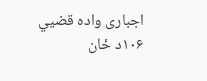اجباری واده قضیي
۱۰۶د ځان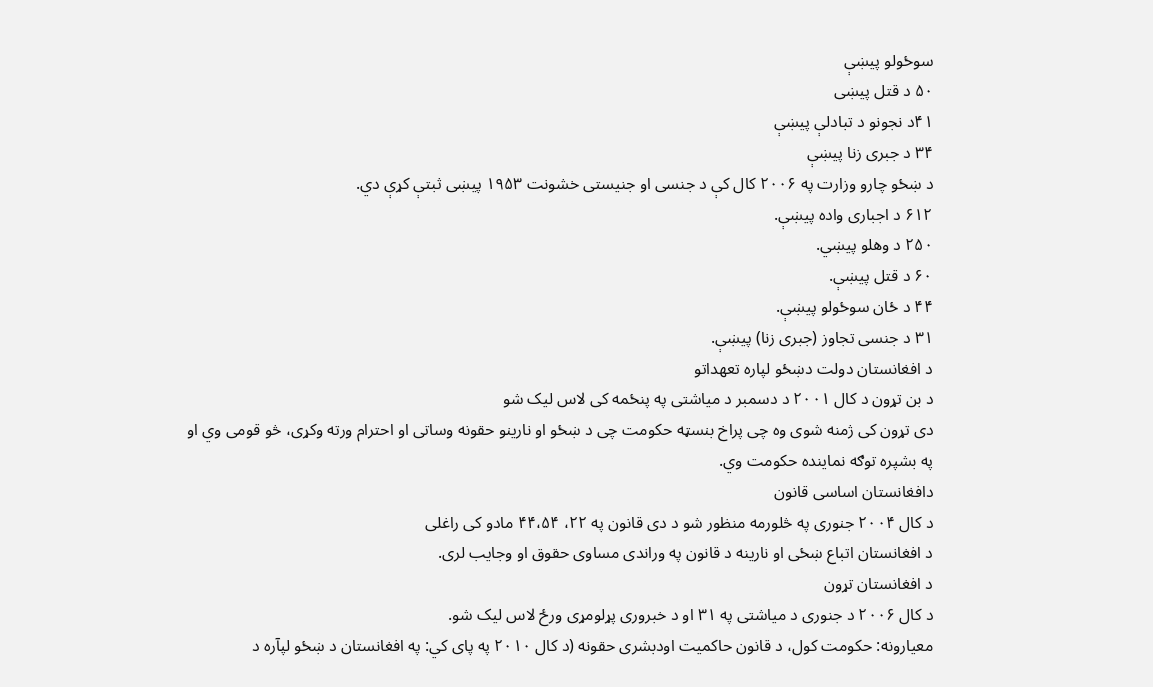سوځولو پیښې
۵۰ د قتل پیښی
۴۱د نجونو د تبادلې پیښې
۳۴ د جبری زنا پیښې
د ښځو چارو وزارت په ۲۰۰۶ کال کې د جنسی او جنیستی خشونت ۱۹۵۳ پیښی ثبتې کړې دي.
۶۱۲ د اجباری واده پیښې.
۲۵۰ د وهلو پیښي.
۶۰ د قتل پیښې.
۴۴ د ځان سوځولو پیښې.
۳۱ د جنسی تجاوز (جبری زنا) پیښې.
د افغانستان دولت دښځو لپاره تعهداتو
د بن تړون د کال ۲۰۰۱ د دسمبر د میاشتی په پنځمه کی لاس لیک شو
دی تړون کی ژمنه شوی وه چی پراخ بنسټه حکومت چی د ښځو او نارینو حقونه وساتی او احترام ورته وکړی، څو قومی وي او په بشپره توګه نماینده حکومت وي.
دافغانستان اساسی قانون
د کال ۲۰۰۴ جنوری په څلورمه منظور شو د دی قانون په ۲۲، ۴۴،۵۴ مادو کی راغلی
د افغانستان اتباع ښځی او نارینه د قانون په وراندی مساوی حقوق او وجایب لری.
د افغانستان تړون
د کال ۲۰۰۶ د جنوری د میاشتی په ۳۱ او د خبروری پړلومړی ورځ لاس لیک شو.
معیارونه: حکومت کول، د قانون حاکمیت اودبشری حقونه (د کال ۲۰۱۰ په پای کي: په افغانستان د ښځو لپآره د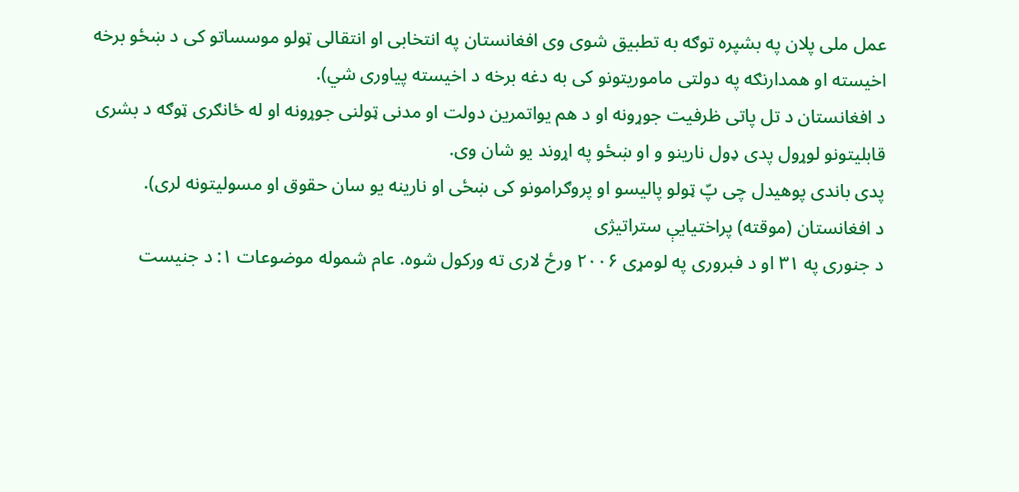عمل ملی پلان په بشپره توګه به تطبیق شوی وی افغانستان په انتخابی او انتقالی ټولو موسساتو کی د ښځو برخه اخیسته او همدارنګه په دولتی ماموریتونو کی به دغه برخه د اخیسته پیاوری شي).
د افغانستان د تل پاتی ظرفیت جوړونه او د هم یواتمرین دولت او مدنی ټولنی جوړونه او له ځانګری ټوګه د بشری قابلیتونو لوړول پدی ډول نارینو و او ښځو په اړوند یو شان وی.
پدی باندی پوهیدل چی پّ ټولو پالیسو او پروګرامونو کی ښځی او نارینه یو سان حقوق او مسولیتونه لری).
د افغانستان (موقته) پراختیایې ستراتیژی
د جنوری په ۳۱ او د فبروری په لومړی ۲۰۰۶ ورځ لاری ته ورکول شوه. عام شموله موضوعات ۱: د جنیست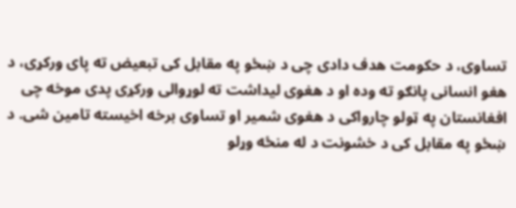تساوی، د حکومت هدف دادی چی د ښځو په مقابل کی تبعیض ته پای ورکړی، د هغو انسانی پانګو ته وده او د هغوی لیداشت ته لوړوالی ورکړی پدی موخه چی افغانستان په ټولو چارواکی د هغوی شمیر او تساوی برخه اخیسته تامین شی. د ښځو په مقابل کی د خشونت د له منځه وړلو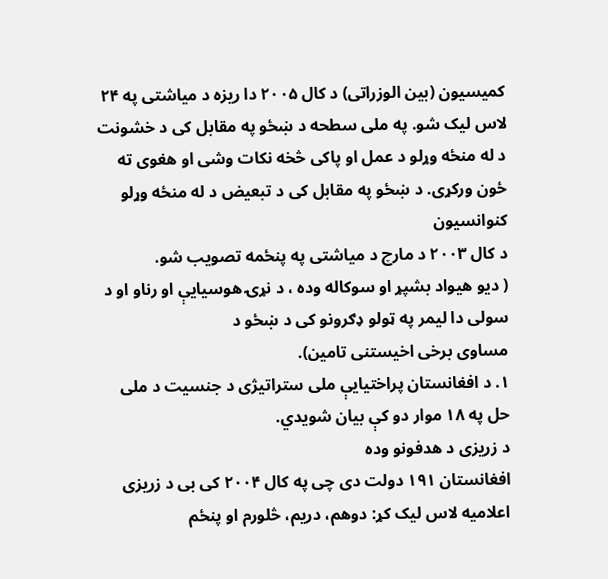کمیسیون (بین الوزراتی) د کال ۲۰۰۵ دا ریزه د میاشتی په ۲۴ لاس لیک شو. په ملی سطحه د ښځو په مقابل کی د خشونت د له منځه وړلو د عمل او پاکی څخه نکات وشی او هغوی ته ځون ورکړی. د ښځو په مقابل کی د تبعیض د له منځه وړلو کنوانسیون
د کال ۲۰۰۳ د مارچ د میاشتی په پنځمه تصویب شو.
( دیو هیواد بشپړ او سوکاله وده ، د نړۍ هوسیایې او رناو او د سولی دا لیمر په ټولو ډګرونو کی د ښځو د
مساوی برخی اخیستنی تامین).
۱. د افغانستان پراختیایې ملی ستراتیژی د جنسیت د ملی حل په ۱۸ موار دو کې بیان شویدي.
د زریزی د هدفونو وده
افغانستان ۱۹۱ دولت دی چی په کال ۲۰۰۴ کی بی د زریزی اعلامیه لاس لیک کړ: دوهم، دریم، څلورم او پنځم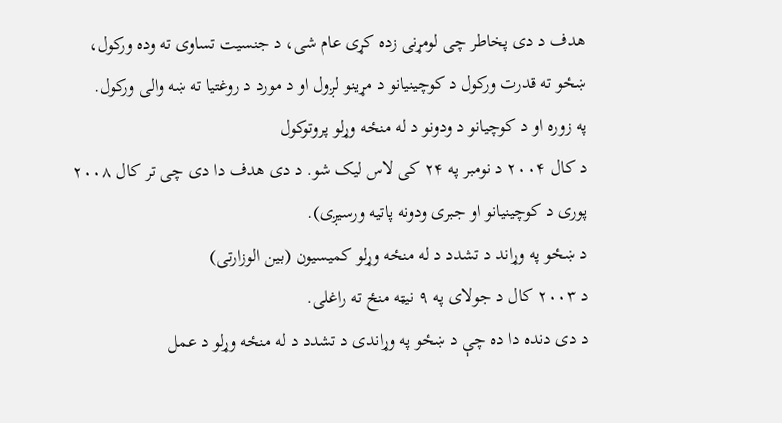هدف د دی پخاطر چی لومړنی زده کړی عام شی، د جنسیت تساوی ته وده ورکول، ښځو ته قدرت ورکول د کوچینیانو د مړینو لږول او د مورد د روغتیا ته ښه والی ورکول.
په زوره او د کوچیانو د ودونو د له منځه وړلو پروتوکول
د کال ۲۰۰۴ د نومبر په ۲۴ کی لاس لیک شو. د دی هدف دا دی چی تر کال ۲۰۰۸ پوری د کوچینیانو او جبری ودونه پاتیه ورسیږی).
د ښځو په وړاند د تشدد د له منځه وړلو کمیسیون (بین الوزارتی)
د ۲۰۰۳ کال د جولای په ۹ نیټه منځ ته راغلی.
د دی دنده دا ده چې د ښځو په وړاندی د تشدد د له منځه وړلو د عمل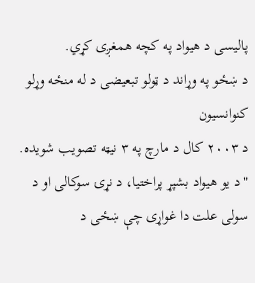پالیسی د هیواد په کچه همغږی کړي.
د ښځو په وړاند د ټولو تبعیضی د له منځه وړلو کنوانسیون
د ۲۰۰۳ کال د مارچ په ۳ نیټه تصویب شویده.
"د یو هیواد بشپړ پراختیا، د نړۍ سوکالی او د سولی علت دا غواړی چې ښځی د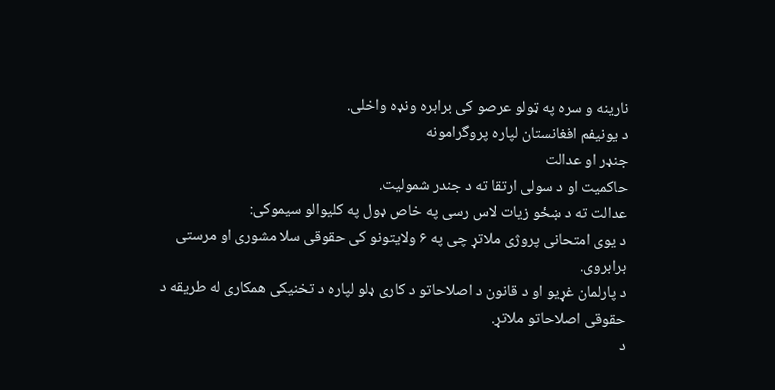نارینه و سره په ټولو عرصو کی برابره ونډه واخلی.
د یونیفم افغانستان لپاره پروگرامونه
جنډر او عدالت
حاکميت او د سولی ارتقا ته د جندر شمولیت.
عدالت ته د ښځو زیات لاس رسی په خاص ډول په کلیوالو سیموکی:
د یوی امتحانی پروژی ملاتړ چی په ۶ ولایتونو کی حقوقی سلا مشوری او مرستی برابروی.
د پارلمان غړیو او د قانون د اصلاحاتو د کاری ډلو لپاره د تخنیکی همکاری له طریقه د حقوقی اصلاحاتو ملاتړ.
د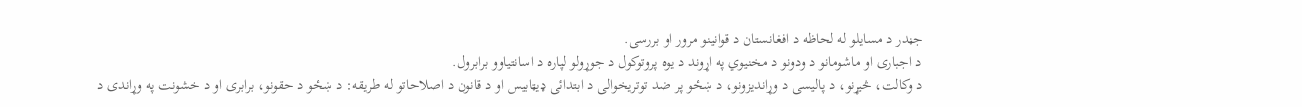جڼدر د مسایلو له لحاظه د افغانستان د قوانینو مرور او بررسی.
د اجباری او ماشومانو د ودونو د مخنيوي په اړوند د یوه پروتوکول د جوړولو لپاره د اسانتیاوو برابرول.
د وکالت، څیړنو، د پالیسی د وړاندیزونو، د ښځو پر ضد توتریخوالی د ابتدائی ډیټابیس او د قانون د اصلاحاتو له طریقه: د ښځو د حقونو، برابری او د خشونت په وړاندی د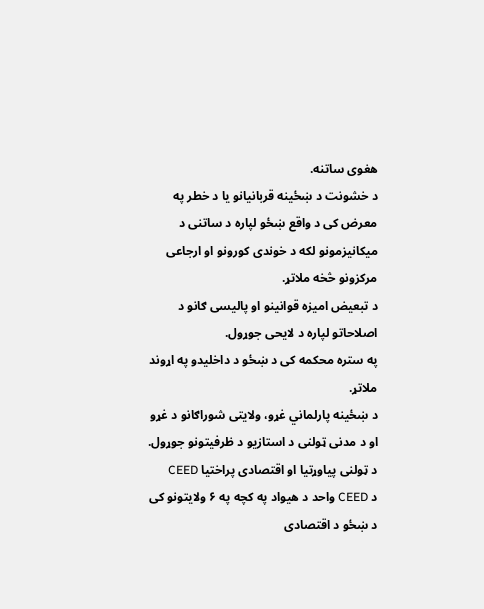هغوی ساتنه.
د خشونت د ښځینه قربانیانو یا د خطر په معرض کی د واقع ښځو لپاره د ساتنی د میکانیزمونو لکه د خوندی کورونو او ارجاعی مرکزونو څخه ملاتړ.
د تبعیض امیزه قوانینو او پالیسی ګانو د اصلاحاتو لپاره د لایحی جوړول.
په ستره محکمه کی د ښځو د داخلیدو په اړوند ملاتړ.
د ښځینه پارلماني غړو، ولایتی شوراګانو د غړو او د مدنی ټولنی د استازیو د ظرفیتونو جوړول.
د ټولنی پیاوړتیا او اقتصادی پراختیا CEED
د CEED واحد د هیواد په کچه په ۶ ولایتونو کی د ښځو د اقتصادی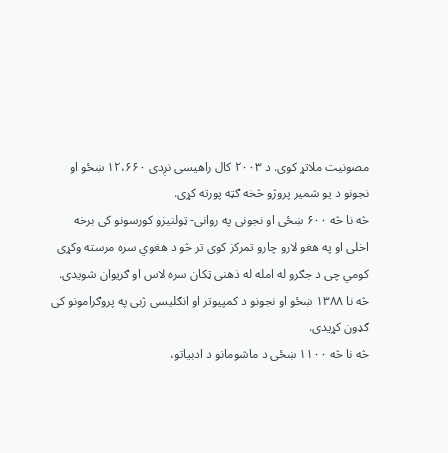مصونیت ملاتړ کوی. د ۲۰۰۳ کال راهیسی نږدی ۱۲،۶۶۰ ښځو او نجونو د یو شمیر پروژو څخه ګټه پورته کړی.
څه نا څه ۶۰۰ ښځی او نجونی په روانی- ټولنیزو کورسونو کی برخه اخلی او په هغو لارو چارو تمرکز کوی تر څو د هغوي سره مرسته وکړی کومي چی د جګرو له امله له ذهنی ټکان سره لاس او ګریوان شويدی.
څه نا ۱۳۸۸ ښځو او نجونو د کمپیوتر او انګلیسی ژبی په پروګرامونو کی ګډون کړیدی.
څه نا څه ۱۱۰۰ ښځی د ماشومانو د ادبیاتو،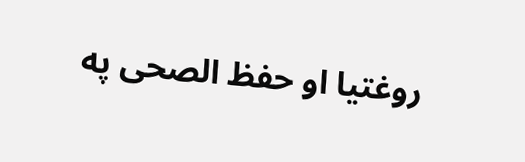روغتیا او حفظ الصحی په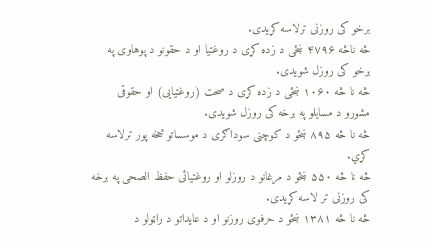برخو کی روزنی ترلاسه کړیدی.
څه ناڅه ۴۷۹۶ ښځی د زده کړی د روغتیا او د حقونو د پوهاوی په برخو کی روزل شویدی.
څه نا څه ۱۰۶۰ ښځی د زده کړی د صحت (روغتیایی) او حقوقی مشورو د مسایلو په برخه کی روزل شویدی.
څه نا څه ۸۹۵ ښځو د کوچنی سوداګری د موسساتو څخه پور ترلاسه کړي.
څه نا څه ۵۵۰ ښځو د مرغانو د روزلو او روغتیائی حفظ الصحی په برخه کی روزنی تر لاسه کړیدی.
څه نا څه ۱۳۸۱ ښځو د حرفوی روزنو او د عایداتو د راټولو د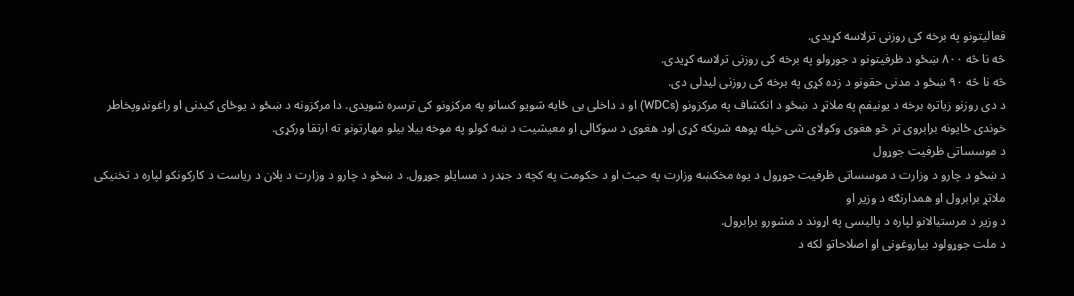فعالیتونو په برخه کی روزنی ترلاسه کړیدی.
څه نا څه ۸۰۰ ښځو د ظرفیتونو د جوړولو په برخه کی روزنی ترلاسه کړیدی.
څه نا څه ۹۰ ښځو د مدنی حقونو د زده کړی په برخه کی روزنی لیدلی دی.
د دی روزنو زیاتره برخه د یونیفم په ملاتړ د ښځو د انکشاف په مرکزونو (WDCs) او د داخلی بی ځایه شویو کسانو په مرکزونو کی ترسره شویدی. دا مرکزونه د ښځو د یوځای کیدنی او راغونډوپخاطر خوندی ځایونه برابروی تر څو هغوی وکولای شی خپله پوهه شریکه کړی اود هغوی د سوکالی او معیشیت د ښه کولو په موخه بیلا بیلو مهارتونو ته ارتقا ورکړی.
د موسساتی ظرفیت جوړول
د ښځو د چارو د وزارت د موسساتی ظرفیت جوړول د یوه مخکښه وزارت په حیث او د حکومت په کچه د جڼدر د مسایلو جوړول. د ښځو د چارو د وزارت د پلان د ریاست د کارکونکو لپاره د تخنیکی ملاتړ برابرول او همدارنګه د وزیر او
د وزیر د مرستیالانو لپاره د پالیسی په اړوند د مشورو برابرول.
د ملت جوړولود بیاروغونی او اصلاحاتو لکه د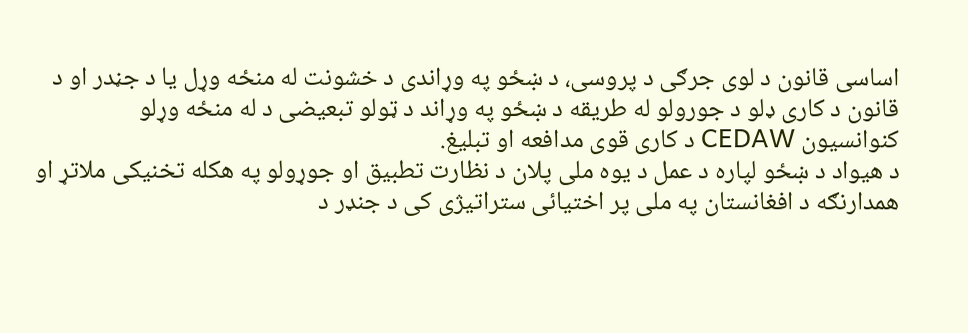اساسی قانون د لوی جرګی د پروسی، د ښځو په وړاندی د خشونت له منځه وړل یا د جڼدر او د قانون د کاری ډلو د جورولو له طریقه د ښځو په وړاند د ټولو تبعیضی د له منځه وړلو
کنوانسیون CEDAW د کاری قوی مدافعه او تبلیغ.
د هیواد د ښځو لپاره د عمل د یوه ملی پلان د نظارت تطبیق او جوړولو په هکله تخنیکی ملاتړ او همدارنګه د افغانستان په ملی پر اختیائی ستراتیژی کی د جنډر د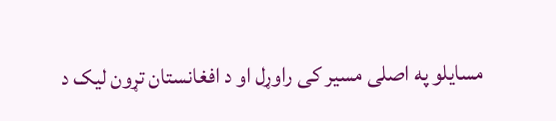مسایلو په اصلی مسیر کی راوړل او د افغانستان تړون لیک د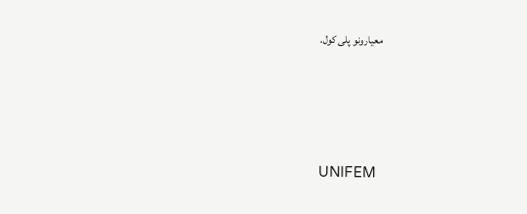معیارونو پلی کول.




UNIFEM